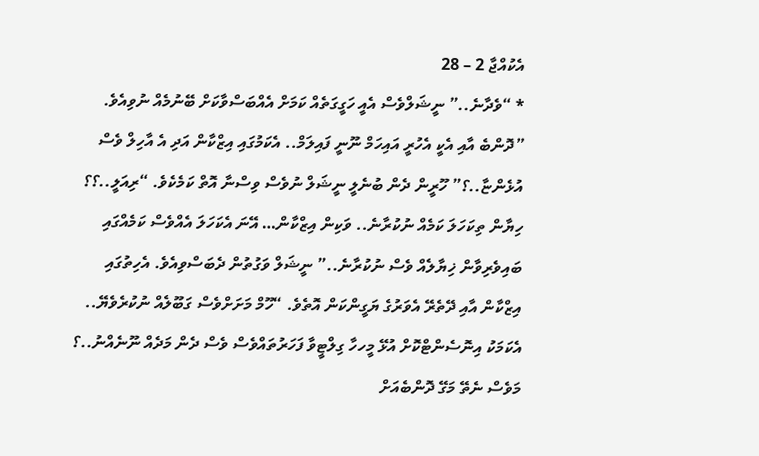އެކުއްޖާ 2 – 28
* “ވެދާނެ..” ނީޝަލްވެސް އެއީ ހަގީގަތެއް ކަމަށް އެއްބަސްވާކަށް ބޭނުމެއް ނުވިއެވެ. ”ދޮންބެ އާއި އެކީ އެހުރީ އައިހަމް ނޫނީ ފައިލަމް.. އެކަމުގައި އިޒްކާން އަދި އެ އާހިލް ވެސް އުޅެންޏާ..؟” ހޫރީން ދެން ބުނެލީ ނީޝަލް ނުވެސް ވިސްނާ އޮތް ކަމެކެވެ. “ރިއަލީ..؟؟ ހިޔާން ތިކަހަލަ ކަމެއް ނުކުރާނެ.. ވަކިން އިޒްކާން… އޭނަ އެކަހަލަ އެއްވެސް ކަމެއްގައި ބައިވެރިވާން ޚިޔާލެއް ވެސް ނުކުރާނެ..” ނީޝަލް ވަގުތުން ދެބަސްވިއެވެ. އެހިތުގައި އިޒްކާން އާއި ދޭތެރޭ އެވަރުގެ ޔަގީންކަން އޮތެވެ. “ހޫމް މަށަށްވެސް ގަބޫލެއް ނުކުރެވެޔޭ.. އެކަމަކު އިނޮސެންޓްކޮށް އުޅޭ މީހހާ ގިލްޓީވާ ފަހަރުތައްވެސް ވެސް ދެން މަދެއް ނޫނެއްނު..؟ މަވެސް ނެތޭ މަގޭ ދޮންބެއަށް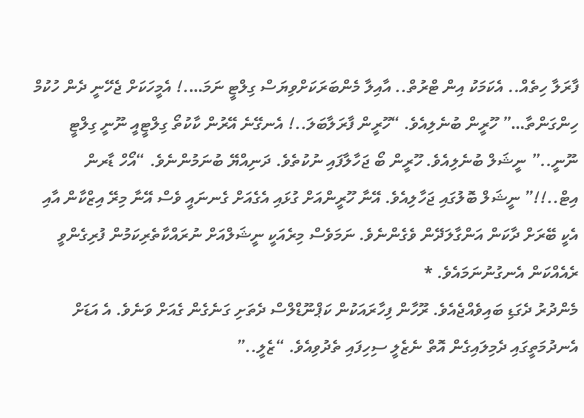ފާރަލާ ހިތެއް.. އެކަމަކު އިން ޓްރުތް.. އާއިލާ މެންބަރަކަށްވިޔަސް ގިލްޓީ ނަމަ….! އެމީހަކަށް ޖެހޭނީ ދެން ހުކުމް ހިންގަންތާ…” ހޫރީން ބުނެލިއެވެ. “ހޫރީން ފާރަލާބަލަ..! އެނގޭނެ އޭރުން ކާކުތޯ ގިލްޓީއީ ނޫނީ ގިލްޓީ ނޫނީ..” ނީޝަލް ބުނެލިއެވެ. ހޫރީން ބޯ ޖަހާލާފައި ނުކުތެވެ. ދަނިއްޔޭ ބުނަމުންނެވެ. “އޯހް ޑާރން އިޓް..!!” ނީޝަލް ބޮލުގައި ޖަހާލިއެވެ. އޭނާ ހޫރީންއަށް ގުޅައި އެގެއަށް ގެނނައީ ވެސް އޭނާ މިރޭ އިޒްކާން އާއި އެކީ ބޭރަށް ދާކަން އަންގާލަދޭން ވެގެންނެވެ. ނަމަވެސް މިރެއަކީ ނީޝަލްއަށް ނުރައްކާތެރިކަމުން ފުރިގެންވީ ރެއެއްކަން އެނގުނުނަމައެވެ. *
މެންދުރު ދެގަޑި ބައިވެއްޖެއެވެ. ރޫހާން ފިހާރައަކުން ކަޕްނޫޑްލްސް ދެތަށި ގަނެގެން ގެއަށް ވަނެވެ. އެ އަޑަށް އެނދުމަތީގައި ދެމިލައިގެން އޮތް ނެޒެލީ ސިހިފައި ތެދުވިއެވެ. “ޒެލީ..”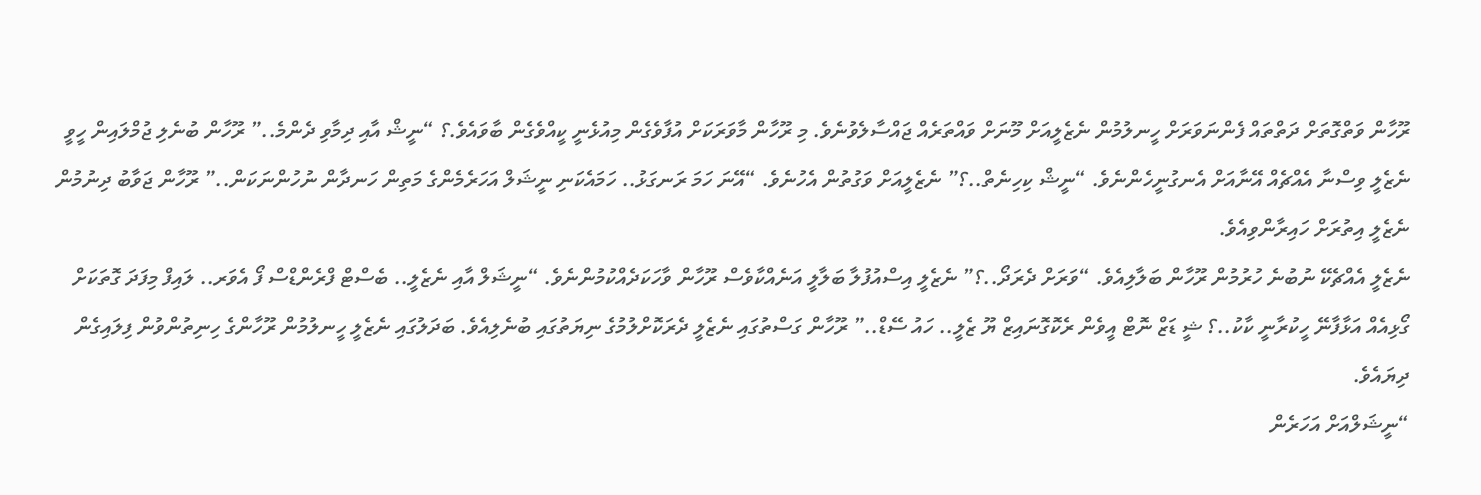ރޫހާން ވަތްގޮތަށް ދަތްތައް ފެންނަވަރަށް ހީނލުމުން ނެޒެލީއަށް މޫނަށް ވައްތަރެއް ޖައްސާލެވުނެވެ. މި ރޫހާން މާވަރަކަށް އުފާވެގެން މިއުޅެނީ ކީއްވެގެން ބާވައެވެ.؟ “ނީޝް އާއި ދިމާވި ދެންމެ..” ރޫހާން ބުނެލި ޖުމްލައިން ހީވީ ނެޒެލީ ވިސްނާ އެއްޗެއް އޭނާއަށް އެނގުނީހެންނެވެ. “ނީޝް ކިހިނެތް..؟” ނެޒެލީއަށް ވަގުތުން އެހުނެވެ. “އޭނަ ހަމަ ރަނގަޅު.. ހަމައެކަނި ނީޝަލް އަހަރެމެންގެ މަތިން ހަނދާން ނުހުންނަކަން..” ރޫހާން ޖަވާބު ދިނުމުން ނެޒެލީ އިތުރަށް ހައިރާންވިއެވެ.
ނެޒެލީ އެއްޗެކޭ ނުބުނެ ހުރުމުން ރޫހާން ބަލާލިއެވެ. “ވަރަށް ދެރަދޯ..؟” ނެޒެލީ އިސްއުފުލާ ބަލާލީ އަނެއްކާވެސް ރޫހާން ވާހަކަދެއްކުމުންނެވެ. “ނީޝަލް އާއި ނެޒެލީ.. ބެސްޓް ފްރެންޑްސް ފޯ އެވަރ.. ލައިފް މިފަދަ ގޮތަކަށް ގޯޅިއެއް އަޅާފާނޭ ހީކުރާނީ ކާކު..؟ ޝީ ޑަޒް ނޮޓް އީވެން ރެކޮގޮނައިޒް ޔޫ ޒެލީ.. ހައު ސޭޑް..” ރޫހާން ގަސްތުގައި ނެޒެލީ ދެރަކޮށްލުމުގެ ނިޔަތުގައި ބުނެލިއެވެ. ބަދަލުގައި ނެޒެލީ ހީނލުމުން ރޫހާންގެ ހިނިތުންވުން ފިލައިގެން ދިޔައެވެ.
“ނީޝަލްއަށް އަހަރެން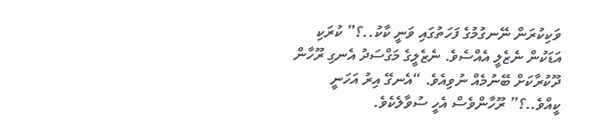ވަކިކުރަން ނޭނގުމުގެ ފަހަތުގައި ވަނީ ކާކު..؟” ކުރަކި އަޑަކުން ނެޒެލީ އެއްސެވެ. ނެޒެލީގެ މަގްސަދު އެނގި ރޫހާން ދޫކުރާކަށް ބޭނުމެއް ނުވިއެވެ. “އެނގޭ އިރު އަހަނީ ކީއްވެ..؟” ރޫހާންވެސް އެހީ ސުވާލެކެވެ.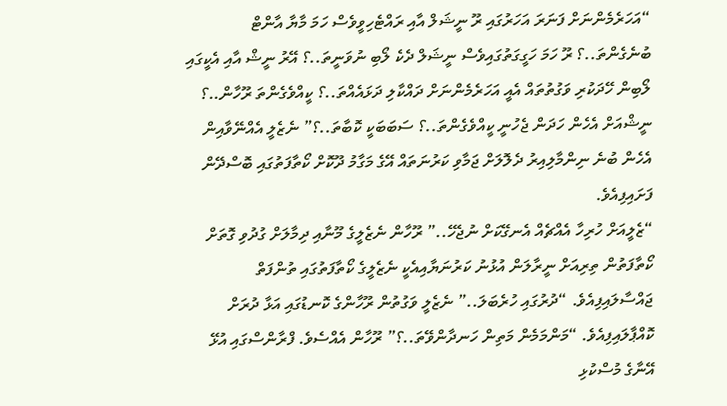“އަހަރެމެންނަށް ފަނަރަ އަހަރުގައި ރޫ ނީޝަލް އާއި ރައްޓެހިވީވެސް ހަމަ މާޔާ އާންޓް ބުނެގެންތަ..؟ ރޫ ހަމަ ހަގީގަތުގައިވެސް ނީޝަލް ދެކެ ލޯބި ނުވަނީތަ..؟ އޭރު ނީޝް އާއި އެކީގައި ލޯބިން ހޭދަކުރި ވަގުތުތައް އެއީ އަހަރެމެންނަށް ދައްކާލި ދަޅައެއްތަ..؟ ކީއްވެގެންތަ ރޫހާން..؟ ނީޝްއަށް އެހެން ހަދަން ޖެހުނީ ކީއްވެގެންތަ..؟ ސަބަބަކީ ކޮބާތަ..؟” ނެޒެލީ އެއްނޭވާއިން އެހެން ބުނެ ނިންމާލިއިރު ދެލޮލަށް ޖަމާވި ކަރުނަތައް އޭގެ މަގާމު ދޫކޮށް ކޯތާފަތުގައި ބޮސްދޭން ފަށައިފިއެވެ.
“ޒެލީއަށް ހުރިހާ އެއްޗެއް އެނގޭކަށް ނުޖެހޭ..” ރޫހާން ނެޒެލީގެ މޫނާއި ދިމާލަށް ގުދުވި ގޮތަށް ކޯތާފަތުން ތިރިއަށް ނީރާލަން އުޅުނު ކަރުނަޔާއިއެކީ ނެޒެލީގެ ކޯތާފަތުގައި ތުންފަތް ޖައްސާލައިފިއެވެ. “ދުރުގައި ހުރެބަލަ..” ނެޒެލީ ވަގުތުން ރޫހާންގެ ކޮނޑުގައި އަޅާ ދުރަށް ކޮއްޕާލައިފިއެވެ. “މަންމަމެން މަތިން ހަނދާންވޭތަ..؟” ރޫހާން އެއްސެވެ. ފްރާންސްގައި އުޅޭ އޭނާގެ މުސްކުޅި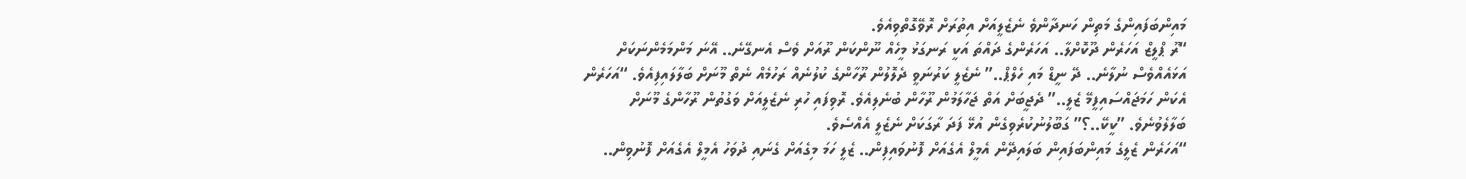މައިންބަފައިންގެ މަތިން ހަނދާންވެ ނެޒެލީއަށް އިތުރަށް ރޮވޭގޮތްވިއެވެ.
“ރޫ ޕްލީޒް އަހަރެން ދޫކޮށްލާ.. އަހަރެންގެ ދައްތަ އަކީ ރަނގަޅު މީހެއް ނޫންކަން ރޫއަށް ވެސް އެނގޭނެ.. އޭނަ މަންމަމެންނަކަށް އަޅައެއްވެސް ނުލާނެ.. ދޭ ނީޑް މައި ހެލްޕް..” ނެޒެލީ ކަރުނަވީ ދެލޮލުން ރޫހާންގެ ކުލުނެއް ރަހުމެއް ނެތް މޫނަށް ބަލާލައިފިއެވެ. “އަހަރެން އެކަން ހަމަޖައްސައިފީމޭ ޒެލީ..” ދެޖީބަށް އަތް ޖަހާލަމުން ރޫހާން ބުނެލިއެވެ. ރޮވިފައި ހުރި ނެޒެލީއަށް ވަގުތުން ރޫހާންގެ މޫނަށް ބަލާލެވުނެވެ. ”ކީކޭ..؟” ގަބޫލުނުކުރެވިގެން އުޅޭ ފަދަ ރާގަކަށް ނެޒެލީ އެއްސެވެ.
“އަހަރެން ޒެލީގެ މައިންބަފައިން ބަލައިދޭން އެމީލް އެގެއަށް ފޮނުވައިފިން.. ޒެލީ ހަމަ މިގެއަށް ގެނައި ދުވަހު އެމީލް އެގެއަށް ފޮނުވިން..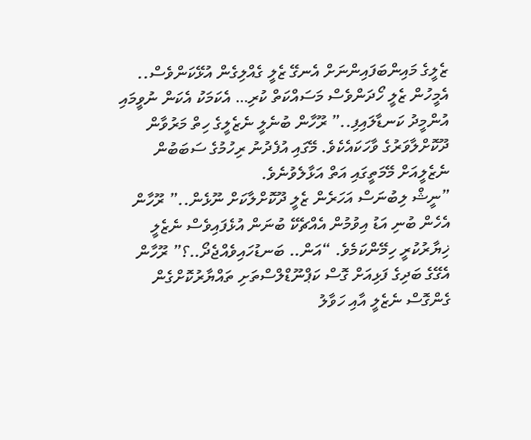ޒެލީގެ މައިންބަފައިންނަށް އެނގޭ ޒެލީ ގެއްލިގެން އުޅޭކަންވެސް.. އެމީހުން ޒެލީ ހޯދަންވެސް މަސައްކަތް ކުރި… އެކަމަކު އެކަން ނުވީމައި އުންމީދު ކަނޑާލައިފި..” ރޫހާން ބުނެލީ ނެޒެލީގެ ހިތް މަރުވާން ދޫކޮށްލާވަރުގެ ވާހަކައެކެވެ. މޭގައި އުފެދުނު ރިހުމުގެ ސަބަބުން ނެޒެލީއަށް މޭމަތީގައި އަތް އަޅާލެވުނެވެ.
”ނީޝް ލިބުނަސް އަހަރެން ޒެލީ ދޫކޮށްލާކަށް ނޫޅެން..” ރޫހާން އެހެން ބުނި އަޑު އިވުމުން އެއްޗެކޭ ބުނަން އުޅެފައިވެސް ނެޒެލީ ޚިޔާރުކުރީ ހިމޭންކަމެވެ. “އަން.. ބަނޑުހައިވެއްޖެދޯ..؟” ރޫހާން އެގޭގެ ބަދިގެ ފަޅިއަށް ގޮސް ކަޕްނޫޑްލްސްތަށި ތައްޔާރުކޮށްގެން ގެންގޮސް ނެޒެލީ އާއި ހަވާލު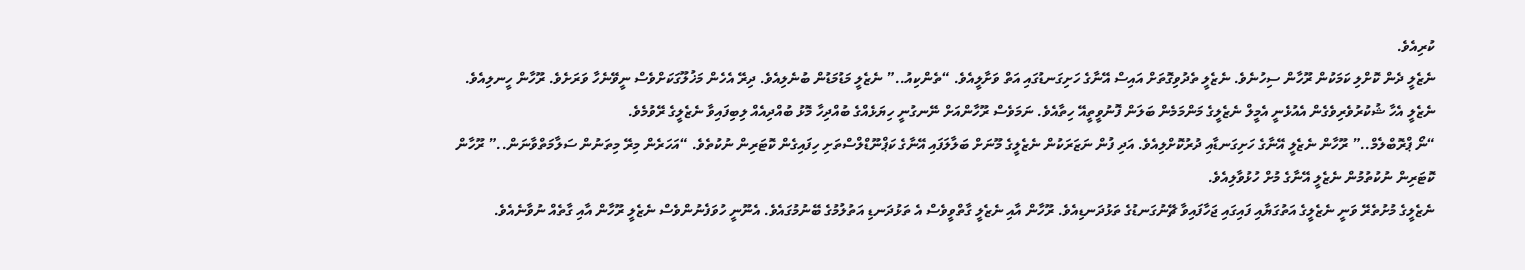ކުރިއެވެ.
ނެޒެލީ ދެން ކޮށްލި ކަމަކުން ރޫހާން ސިހުނެވެ. ނެޒެލީ ތެދުވިގޮތަށް އައިސް އޭނާގެ ހަށިގަނޑުގައި އަތް ވަށާލީއެވެ. “ތެންކިއު..” ނެޒެލީ މަޑުމަޑުން ބުނެލިއެވެ. ދިރޭ އެހެން މަޚުލޫގަކަށްވެސް ނީވޭނެހާ ވަރަށެވެ. ރޫހާން ހީނލިއެވެ. ނެޒެލީ އެހާ ޝުކުރުވެރިވެގެން އެއުޅެނީ އެމީލް ނެޒެލީގެ މަންމަމެން ބަލަން ފޮނުވީތީއޭ ހިތާއެވެ. ނަމަވެސް ރޫހާންއަށް ނޭނގުނީ ހިޔަޅެއްގެ ބުއްދިހާ މޮޅު ބުއްދިއެއް ލިބިފައިވާ ނެޒެލީގެ ރޭވުމެވެ.
“ނޯ ޕްރޮބްލެމް..” ރޫހާން ނެޒެލީ އޭނާގެ ހަށިގަނޑާއި ދުރުކޮށްލިއެވެ. އަދި ފުން ނަޒަރަކުން ނެޒެލީގެ މޫނަށް ބަލާލަފައި އޭނާގެ ކަޕްނޫޑްލްސްތަށި ހިފައިގެން ކޮޓަރިން ނުކުތެވެ. “އަހަރެން މިރޭ މިތަނުން ސަލާމަތްވާނަން..” ރޫހާން ކޮޓަރިން ނުކުތުމުން ނެޒެލީ އޭނާގެ މުށް ހުޅުވާލިއެވެ.
ނެޒެލީގެ މުށުތެރޭ ވަނީ ނެޒެލީގެ އަތުގަޔާއި ފައިގައި ޖަހާފައިވާ ޗޭނުގަނޑުގެ ތަޅުދަނޑިއެވެ. ރޫހާން އާއި ނެޒެލީ ގާތްވީވެސް އެ ތަޅުދަނޑި އަތުލުމުގެ ބޭނުމުގައެވެ. އެނޫނީ ހުވަފެނުންވެސް ނެޒެލީ ރޫހާން އާއި ގާތެއް ނުވާނެއެވެ.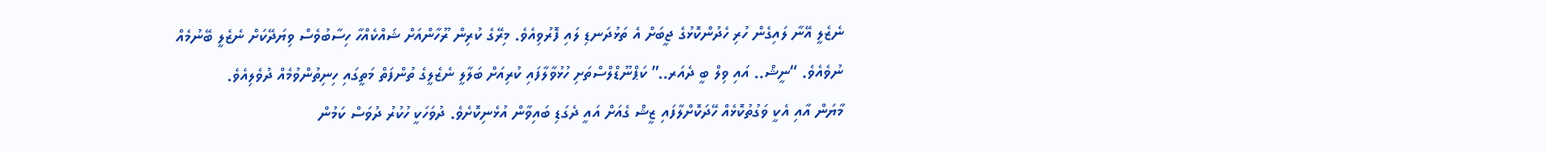ނެޒެލީ އޭނާ ލައިގެން ހުރި ހެދުންކޮޅުގެ ޖީބަށް އެ ތަޅުދަނޑި ލައި ފޮރުވިއެވެ. މިރޭގެ ކުރިން ރޫހާންއަށް ޝައްކެއްހާ ހިސާބުވެސް ވިޔަދޭކަށް ނެޒެލީ ބޭނުމެއް ނުވެއެވެ. “ނީޝް.. އައި ވިލް ބީ ދެއަރ..” ކަޕްނޫޑްލްސްތަށި ހުޅުވާލާފައި ކުރިއަށް ބަލާލީ ނެޒެލީގެ ތުންފަތް މަތީގައި ހިނިތުންވުމެއް ދުވެލިއެވެ.
މާޔަން އާއި އެކީ ވަގުތުކޮޅެއް ހޭދަކޮށްލާފައި ޒީޝް ގެއަށް އައީ ދެގަޑި ބައިވާން އުޅެނިކޮށެވެ. ދުވަހަކީ ހުކުރު ދުވަސް ކަމުން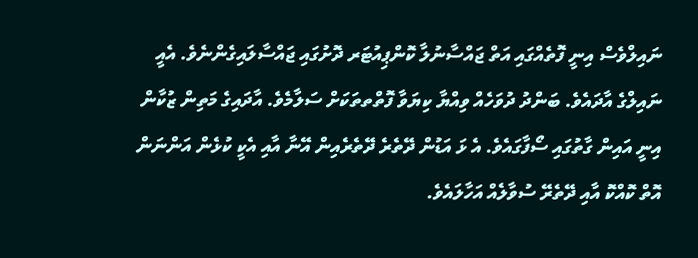ނައިލްވެސް އިނީ ފޮތެއްގައި އަތް ޖައްސާނުލާ ކޮންޕިއުޓަރ ދޮށުގައި ޖައްސާލައިގެންނެވެ. އެއީ ނައިލްގެ އާދައެވެ. ބަންދު ދުވަހެއް ވިއްޔާ ކިޔަވާ ފޮތްތތަކަށް ސަލާމެވެ. އާދައިގެ މަތިން ޒުކާން އިނީ އައިން ގާތުގައި ސޯފާގައެވެ. އެ ޅަ އަޑުން ދޭތެރެ ދޭތެރެއިން އޭނާ އާއި އެކީ ކުޅެން އަންނަން އޮތް ކޮއްކޮ އާއި ދޭތެރޭ ސުވާލެއް އަހާލައެވެ.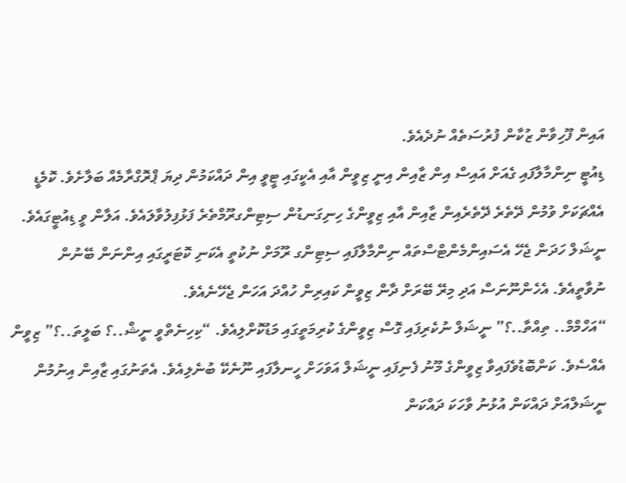އައިން ފޫހިވާން ޒުކާން ފުރުސަތެއް ނުދެއެވެ.
ޑިއުޓީ ނިންމާލާފައި ގެއަށް އައިސް އިން ޒާއިން އިނީ ޒިވީން އާއި އެކީގައި ޓީވީ އިން ދައްކަމުން ދިޔަ ޕްރޮގްރާމެއް ބަލާށެވެ. ކޮމެޑީ އެއްޗަކަށް ވުމުން ދޭތެރެ ދޭތެރެއިން ޒާއިން އާއި ޒިވީންގެ ހިނިގަނޑުން ސިޓިންގރޫމްތެރެ ފަޅުފިލުވާލައެވެ. އަލާން ވީ ޑިއުޓީގައެވެ. ނީޝަލް ހަދަން ޖެހޭ އެސައިންމެންޓްސްތައް ނިންމާލާފައި ސިޓިންގ ރޫމަށް ނުކުތީ އެކަނި ކޮޓަރީގައި އިންނަން ބޭނުން ނުވާތީއެވެ. އެހެންނޫނަސް އަދި މިރޭ ބޭރަށް ދާން ޒިވީން ކައިރިން ހުއްދަ އަހަން ޖެހޭނެއެވެ.
“އަހްމްމް.. ތިއްތާ..؟” ނީޝަލް ނުކެރިފައި ގޮސް ޒިވީންގެ ކުރިމަތީގައި މަޑުކޮށްލިއެވެ. “ކިހިނެތްވީ ނީޝް..؟ ބަލީތަ..؟” ޒިވީން އެއްސެވެ. ކަންބޮޑުވެފައިވާ ޒިވީންގެ މޫނު ފެނިފައި ނީޝަލް އަވަހަށް ހީނލާފައި ނޫނެކޭ ބުނެލިއެވެ. އެތަނުގައި ޒާއިން އިނުމުން ނީޝަލްއަށް ދައްކަން އުޅުނު ވާހަކަ ދައްކަން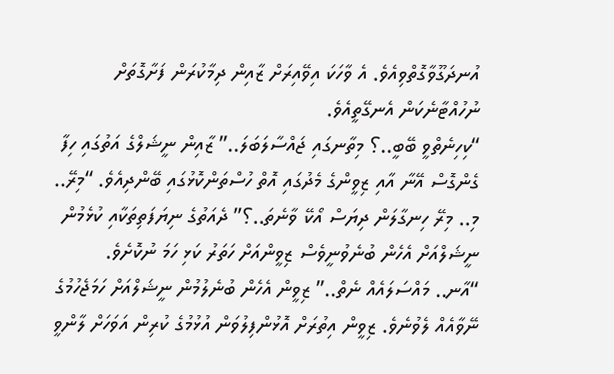އުނދަގޫވާގޮތްވިއެވެ. އެ ވާހަކަ އިވޭއިރަށް ޒާއިން ދިމާކުރަން ފަށާގޮތަށް ނުހުއްޓާނެކަން އެނގޭތީއެވެ.
“ކިހިނެތްވީ ބޭބީ..؟ މިތާނގައި ޖައްސާލަބަލަ..” ޒާއިން ނީޝަލްގެ އަތުގައި ހިފާ ގެންގޮސް އޭނާ އާއި ޒިވީންގެ މެދުގައި އޮތް ހުސްތަންކޮޅުގައި ބޭންދިއެވެ. “މިރޭ.. މި.. މިރޭ ހިނގާލަން ދިޔަސް އޯކޭ ވާނެތަ..؟” ދެއަތުގެ ނިޔަފަތިތަކާއި ކުޅެމުން ނީޝަލްއަށް އެހެން ބުނެވުނީވެސް ޒިވީންއަށް ހަތަރު ކަޅި ހަމަ ނުކޮށެވެ.
“އާނ.. މައްސަލައެއް ނެތް..” ޒިވީން އެހެން ބުނެލުމުން ނީޝަލްއަށް ހަމަޖެހުމުގެ ނޭވާއެއް ލެވުނެވެ. ޒިވީން އިތުރަށް އޮޅުންފިލުވަން އުޅުމުގެ ކުރިން އަވަހަށް ލާންވީ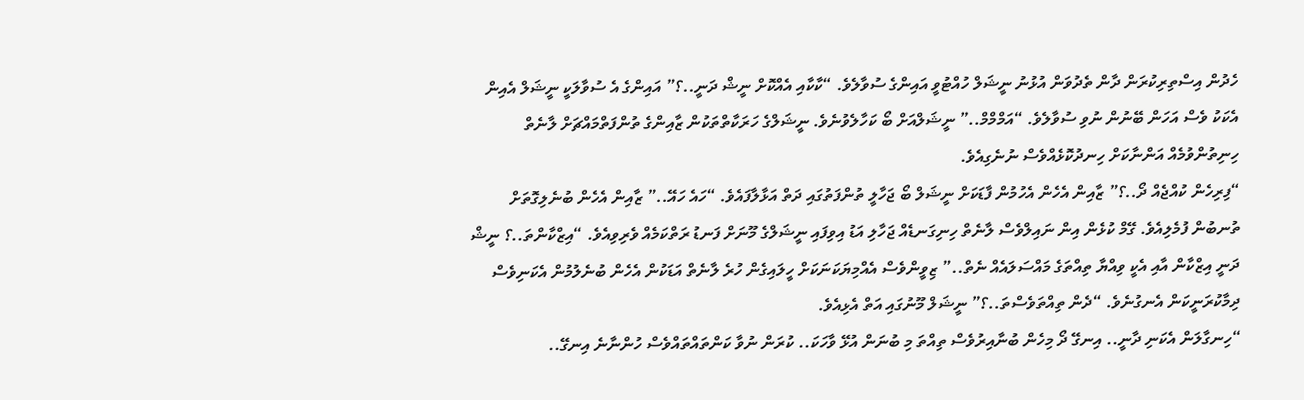ހެދުން އިސްތިރިކުރަން ދާން ތެދުވަން އުޅުނު ނީޝަލް ހުއްޓުވީ އައިންގެ ސުވާލެވެ. “ކާކާއި އެއްކޮށް ނީޝް ދަނީ..؟” އައިންގެ އެ ސުވާލަކީ ނީޝަލް އެއިން އެކަކު ވެސް އަހަން ބޭނުން ނުވި ސުވާލެވެ. “އަމްމްމް..” ނީޝަލްއަށް ބޯ ކަހާލެވުނެވެ. ނީޝަލްގެ ހަރަކާތްތަކުން ޒާއިންގެ ތުންފަތްމައްޗަށް ލާނެތް ހިނިތުންވުމެއް އަންނާކަށް ހިނދުކޮޅެއްވެސް ނުނެގިއެވެ.
“ފިރިހެން ކުއްޖެއް ދޯ..؟” ޒާއިން އެހެން އެހުމުން ފާޑަކަށް ނީޝަލް ބޯ ޖަހާލީ ތުންފަތުގައި ދަތް އަޅާލާފައެވެ. “ހައެ ހައޭ..” ޒާއިން އެހެން ބުނެލިގޮތަށް ތުނބުން ފުމެލިއެވެ. ގޭމް ކުޅެން އިން ނައިލްވެސް ލާނެތް ހިނިގަނޑެއް ޖަހާލި އަޑު އިވިފައި ނީޝަލްގެ މޫނަށް ފަނޑު ރަތްކަމެއް ވެރިވިއެވެ. “އިޒްކާންތަ..؟ ނީޝް ދަނީ އިޒްކާން އާއި އެކީ ވިއްޔާ ތިއްތަގެ މައްސަލައެއް ނެތް..” ޒިވީންވެސް އެއްމިޔަކަނަކަށް ހީލައިގެން ހުރެ ލާނެތް އަޑަކުން އެހެން ބުނެލުމުން އެކަނިވެސް ދިމާކުރަނީކަން އެނގުނެވެ. “ދެން ތިއްތަވެސްތަ..؟” ނީޝަލް މޫނުގައި އަތް އެޅިއެވެ.
“ހިނގާލަން އެކަނި ދާނީ.. އިނގޭ ދޯ މިހެން ބުނާއިރުވެސް ތިއްތަ މި ބުނަން އުޅޭ ވާހަކަ.. ކުރަން ނުވާ ކަންތައްތައްވެސް ހުންނާނެ އިނގޭ..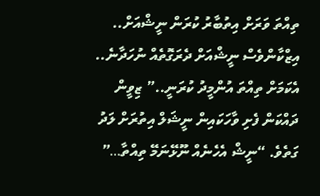ތިއްތަ ވަރަށް އިތުބާރު ކުރަން ނީޝްއަށް.. އިޒްކާންވެސް ނީޝްއަށް ދެރަގޮތެއް ނުހަދާނެ.. އެކަމަށް ތިއްތަ އުންމީދު ކުރަނީ..” ޒިވީން ދައްކަން ފެށި ވާހަކައިން ނީޝަލް އިތުރަށް ލަދު ގަތެވެ. “ނީޝް އެހެނެއް ނޫޅޭނަމޭ ތިއްތާ…”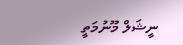ނީޝަލް މޫނުމަތީ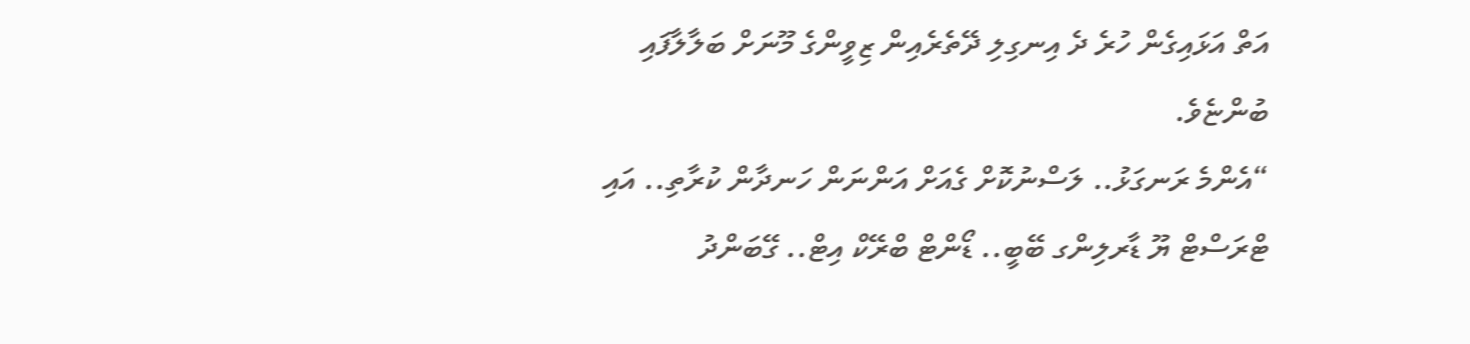އަތް އަޅައިގެން ހުރެ ދެ އިނގިލި ދޭތެރެއިން ޒިވީންގެ މޫނަށް ބަލާލާފައި ބުންޏެވެ.
“އެންމެ ރަނގަޅު.. ލަސްނުކޮށް ގެއަށް އަންނަން ހަނދާން ކުރާތި.. އައި ޓްރަސްޓް ޔޫ ޑާރލިންގ ބޭބީ.. ޑޯންޓް ބްރޭކް އިޓް.. ގޭބަންދު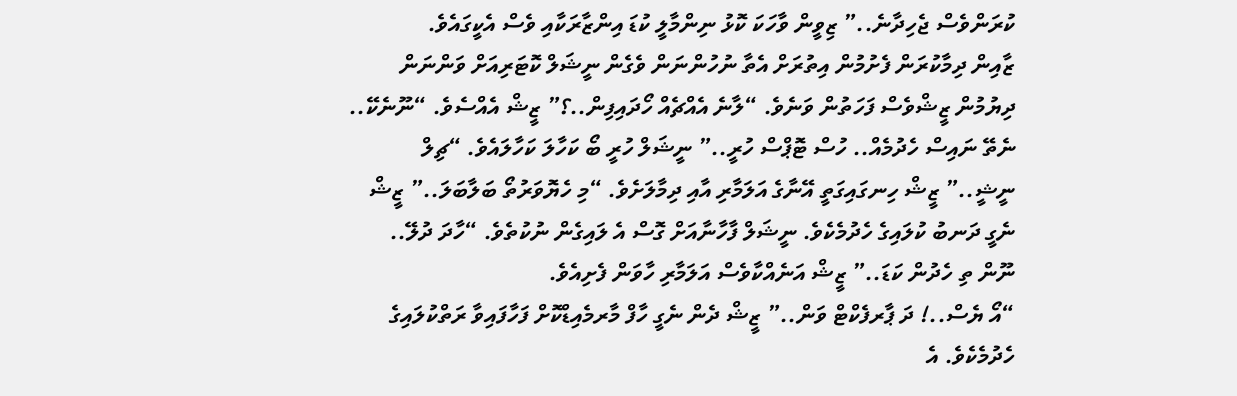ކުރަންވެސް ޖެހިދާނެ..” ޒިވީން ވާހަކަ ކޮޅު ނިންމާލީ ކުޑަ އިންޒާރަކާއި ވެސް އެކީގައެވެ.
ޒާއިން ދިމާކުރަން ފެށުމުން އިތުރަށް އެތާ ނުހުންނަން ވެގެން ނީޝަލް ކޮޓަރިއަށް ވަންނަން ދިޔުމުން ޒީޝްވެސް ފަހަތުން ވަނެވެ. “ލާނެ އެއްޗެއް ހޯދައިފިން..؟” ޒީޝް އެއްސެވެ. “ނޫނެކޭ.. ނެތޭ ނައިސް ހެދުމެއް.. ހުސް ޓޮޕްސް ހުރީ..” ނީޝަލް ހުރީ ބޯ ކަހާލަ ކަހާލައެވެ. “ޗިލް ނީޝީ..” ޒީޝް ހިނގައިގަތީ އޭނާގެ އަލަމާރި އާއި ދިމާލަށެވެ. “މި ހެޔޮވަރުތޯ ބަލާބަލަ..” ޒީޝް ނެގީ ދަނބު ކުލައިގެ ހެދުމެކެވެ. ނީޝަލް ފާހާނާއަށް ގޮސް އެ ލައިގެން ނުކުތެވެ. “ހާދަ ދުލޭ.. ނޫން ތި ހެދުން ކަޑަ..” ޒީޝް އަނެއްކާވެސް އަލަމާރި ހާވަން ފެށިއެވެ.
“އޯ ޔެސް..! ދަ ޕާރފެކްޓް ވަން..” ޒީޝް ދެން ނެގީ ހާފް މާރމެއިޑްކޮށް ފަހާފައިވާ ރަތްކުލައިގެ ހެދުމެކެވެ. އެ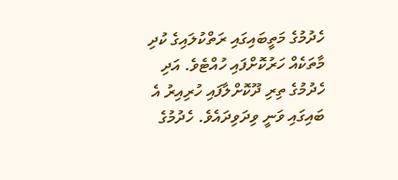ހެދުމުގެ މަތީބައިގައި ރަތްކުލައިގެ ކުދި މާތަކެއް ހަރުކޮށްފައި ހުއްޓެވެ. އަދި ހެދުމުގެ ތިރި ދޫކޮށްލާފައި ހުރިއިރު އެ ބައިގައި ވަނީ ވިދަވިދައެވެ. ހެދުމުގެ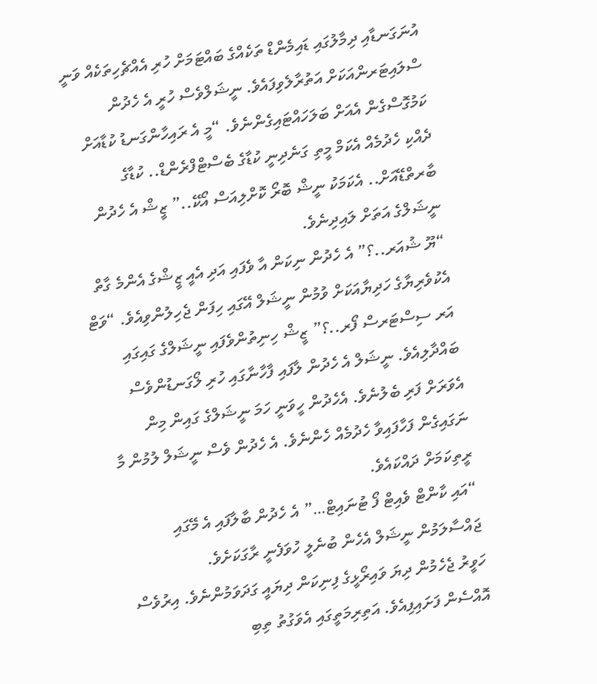އުނަގަނޑާއި ދިމާލުގައި ޑައިމެންޑް ތަކެއްގެ ބައްޓަމަށް ހުރި އެއްޗެހިތަކެއް ވަނީ ސްލައިޓަރންއަކަށް އަތުރާލެވިފައެވެ. ނީޝަލްވެސް ހުރީ އެ ހެދުން ކަމުގޮސްގެން އެއަށް ބަލަހައްޓައިގެންނެވެ. “މީ އެ ރައިހާންގަނޑު ކުޑާއަށް ދެއްކި ހެދުމެއް އެކަމް މީތި ގަނެދިނީ ކުޑާގެ ބެސްޓްފްރެންޑް.. ކުޑާގެ ބާރތްޑޭއަށް.. އެކަމަކު ނީޝް ބޮރޯ ކޮށްލިއަސް އޯކޭ..” ޒީޝް އެ ހެދުން ނީޝަލްގެ އަތަށް ލައިދިނެވެ.
“ޔޫ ޝުއަރ..؟” އެ ހެދުން ނިކަން އާ ވެފައި އަދި އެއީ ޒީޝްގެ އެންމެ ގާތް އެކުވެރިޔާގެ ހަދިޔާއަކަށް ވުމުން ނީޝަލް އޭގައި ހިފަން ޖެހިލުންވިއެވެ. “ވަޓް އަރ ސިސްޓަރސް ފޯރ..؟” ޒީޝް ހިނިތުންވެފައި ނީޝަލްގެ ގައިގައި ބައްދާލިއެވެ. ނީޝަލް އެ ހެދުން ލާފައި ފާހާނާގައި ހުރި ލޯގަނޑުންވެސް އެވަރަށް ފަރި ބެލުނެވެ. އެހެދުން ހީވަނީ ހަމަ ނީޝަލްގެ ގައިން މިން ނަގައިގެން ފަހާފައިވާ ހެދުމެއް ހެންނެވެ. އެ ހެދުން ވެސް ނީޝަލް ލުމުން މާ ރީތިކަމަށް ދައްކައެވެ.
“އައި ކާންޓް ވެއިޓް ފޯ ޓުނައިޓް…” އެ ހެދުން ބާލާފައި އެ މޭގައި ޖައްސާލަމުން ނީޝަލް އެހެން ބުނެލީ ހުވަފެނީ ރާގަކަށެވެ.
ހަވީރު ޖެހެމުން ދިޔަ ވައިރޯޅީގެ ފިނިކަން ދިޔައީ ގަދަވަމުންނެވެ. އިރުވެސް އޮއްސެން ފަށައިފިއެވެ. އަތިރިމަތީގައި އެވަގުތު ތިބި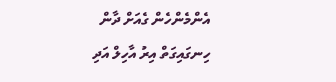އެންމެންހެން ގެއަށް ދާން ހިނގައިގަތް އިރު އާހިލް އަދި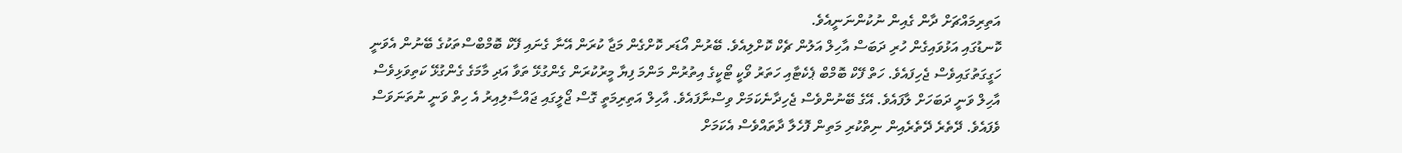އަތިރިމައްޗަށް ދާން ގެއިން ނުކުންނަނީއެވެ.
ކޮނޑުގައި އަޅުވައިގެން ހުރި ދަބަސް އާހިލް އަލުން ޗެކް ކޮށްލިއެވެ. ބޭރުން އޯޑަރ ކޮށްގެން މަޖާ ކުރަން އޭނާ ގެނައި ފޭކް ބޮމްބްސްތަކުގެ ބޭނުން އެވަނީ ހަގީގަތުގައިވެސް ޖެހިފައެވެ. ހަތް ފޭކް ބޮމްބް ޕެކެޓާއި ހަތަރު ވޯކީ ޓޯކީގެ އިތުރުން މަންމަ ފިޔާ މީރުކުރަން ގެންގުޅޭ ތަވާ އަދި މާމަގެ ގެންގުޅޭ ކަތިވަޅިވެސް އާހިލް ވަނީ ދަބަހަށް ލާފައެވެ. އޭގެ ބޭނުންވެސް ޖެހިދާނެކަމަށް ވިސްނާފައެވެ. އާހިލް އަތިރިމަތީ ގޮސް ޖޯލީގައި ޖައްސާލިއިރު އެ ހިތް ވަނީ ނުތަނަވަސް ވެފައެވެ. ދޭތެރެ ދޭތެރެއިން ނިތްކުރި މަތިން ފޮހެލާ ދާތައްވެސް އެކަމަށް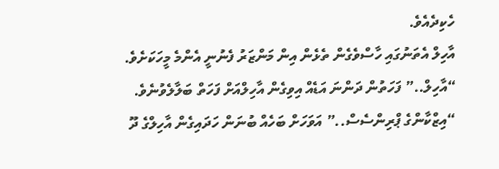ހެކިދެއެވެ.
އާހިލް އެތަނުގައި ހާސްވެގެން ތެޅެން އިން މަންޒަރު ފެނުނީ އެންމެ މީހަކަށެވެ. “އާހިލް..” ފަހަތުން ދަންނަ އަޑެއް އިވިގެން އާހިލްއަށް ފަހަތް ބަލާލެވުނެވެ. “އިޒްކާންގެ ޕްރިންސެސް..” އަވަހަށް ބަހެއް ބުނަން ހަދައިގެން އާހިލްގެ ދޫ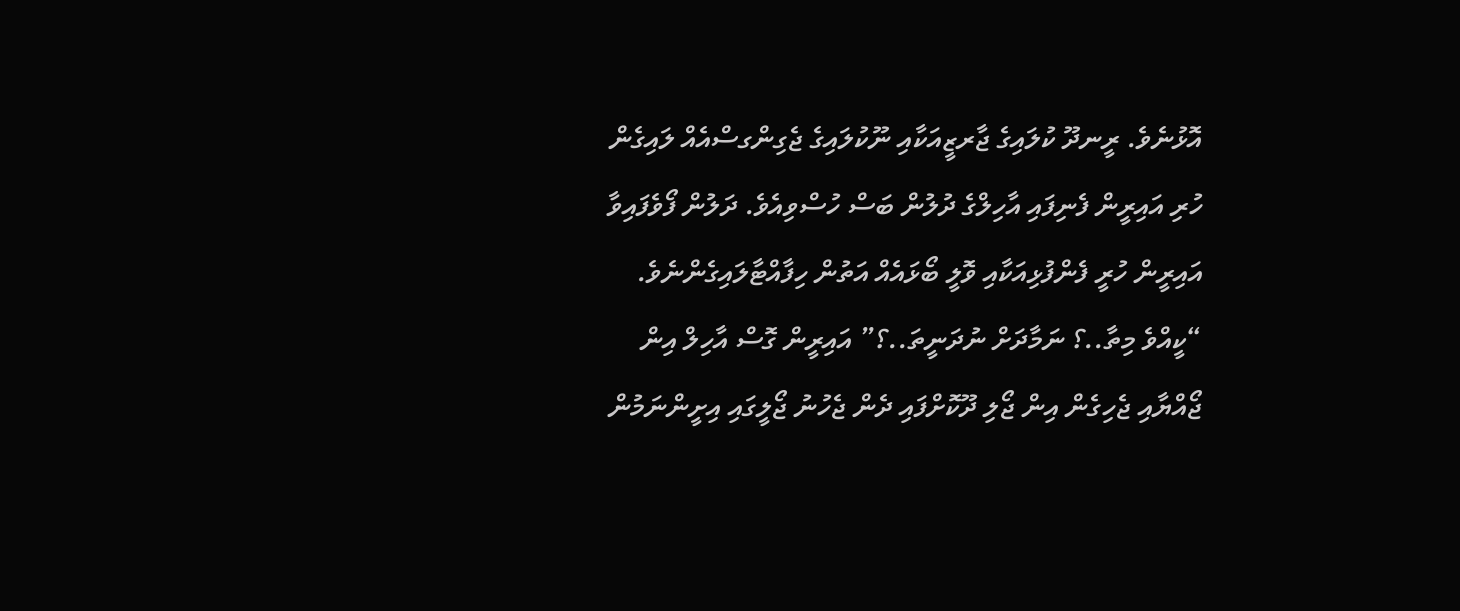އޮޅުނެވެ. ރީނދޫ ކުލައިގެ ޖާރޒީއަކާއި ނޫކުލައިގެ ޖެގިންގސްއެއް ލައިގެން ހުރި އައިރީން ފެނިފައި އާހިލްގެ ދުލުން ބަސް ހުސްވިއެވެ. ދަލުން ފޯވެފައިވާ އައިރީން ހުރީ ފެންފުޅިއަކާއި ވޮލީ ބޯޅައެއް އަތުން ހިފާއްޓާލައިގެންނެވެ.
“ކީއްވެ މިތާ..؟ ނަމާދަށް ނުދަނީތަ..؟” އައިރީން ގޮސް އާހިލް އިން ޖޯއްޔާއި ޖެހިގެން އިން ޖޯލި ދޫކޮށްފައި ދެން ޖެހުނު ޖޯލީގައި އިށީންނަމުން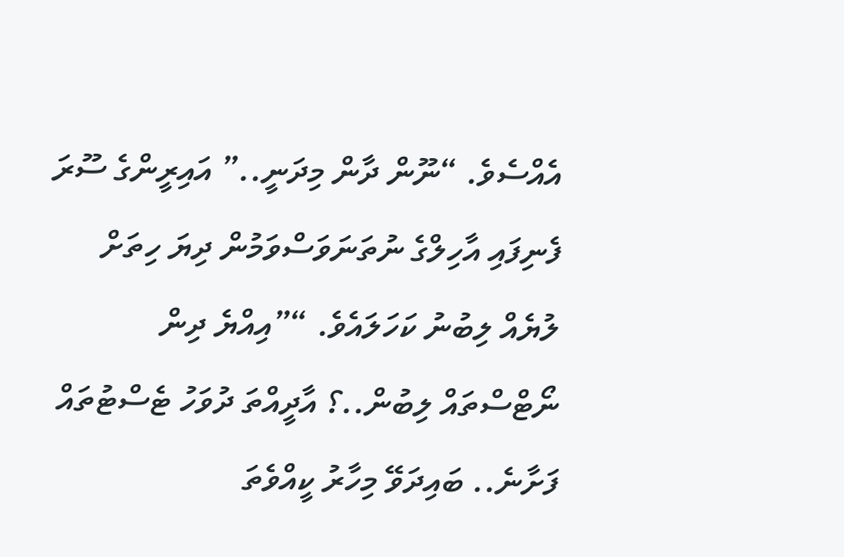އެއްސެވެ. “ނޫން ދާން މިދަނީ..” އައިރީންގެ ސޫރަ ފެނިފައި އާހިލްގެ ނުތަނަވަސްވަމުން ދިޔަ ހިތަށް ލުޔެއް ލިބުނު ކަހަލައެވެ. “”އިއްޔެ ދިން ނޯޓްސްތައް ލިބުން..؟ އާދީއްތަ ދުވަހު ޓެސްޓުތައް ފަށާނެ.. ބައިދަވޭ މިހާރު ކީއްވެތަ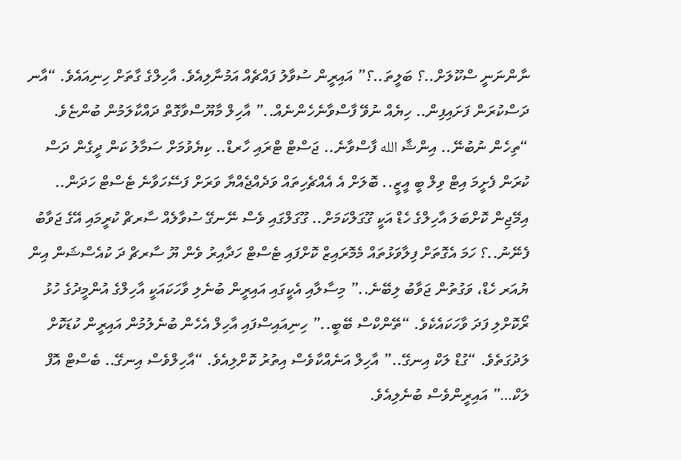ނާންނަނީ ސްކޫލަށް..؟ ބަލީތަ..؟” އައިރީން ސުވާލު ފައްޗެއް އަމުނާލިއެވެ. އާހިލްގެ ގާތަށް ހިނިއައެވެ. “އާނ ދަސްކުރަން ފަށައިފިން.. ހިޔެއް ނުވޭ ފާސްވާނެހެންނެއް..” އާހިލް މާޔޫސްވާގޮތް ދައްކާލަމުން ބުންޏެވެ.
“ތިހެން ނުބުނޭ.. އިންޝާ الله ފާސްވާނެ.. ޖަސްޓް ޓްރައި ހާރޑް.. ކިޔެވުމަށް ސަމާލު ކަން ދީގެން ދަސް ކުރަން ފެށީމަ އިޓް ވިލް ބީ އީޒީ.. ބޮލަށް އެ އެއްޗެހިތައް ވަދެއްޖެއްޔާ ވަރަށް ފަސޭހަވާނެ ޓެސްޓް ހަދަން.. އިމޭޖިން ކޮށްބަލަ އާހިލްގެ ހެޑް އަކީ ގޫގަލްކަމަށް.. ގޫގަލްގައި ވެސް ނޭނގޭ ސުވާލެއް ސާރޗް ކުރީމައި އޭގެ ޖަވާބު ފެނޭނު..؟ ހަމަ އެގޮތަށް ފިލާވަޅުތައް މެމޮރައިޒް ކޮށްފައި ޓެސްޓް ހަދާއިރު ވެން ޔޫ ސާރޗް ދަ ކުއެސްޝަން އިން ޔުއަރ ހެޑް، ވަގުތުން ޖަވާބު ލިބޭނެ..” މިސާލާއި އެކީގައި އައިރީން ބުނެލި ވާހަކައަކީ އާހިލްގެ އުންމީދުގެ ހުޅު ރޯކޮށްލި ފަދަ ވާހަކައެކެވެ. “ތޭންކްސް ބޭބީ..” ހިނިއައިސްފައި އާހިލް އެހެން ބުނެލުމުން އައިރީން ކުޑަކޮށް ލަދުގަތެވެ. “ގުޑް ލަކް އިނގޭ..” އާހިލް އަނެއްކާވެސް އިތުރު ކޮށްލިއެވެ. “އާހިލްވެސް އިނގޭ.. ބެސްޓް އޮފް ލަކް…” އައިރީންވެސް ބުނެލިއެވެ.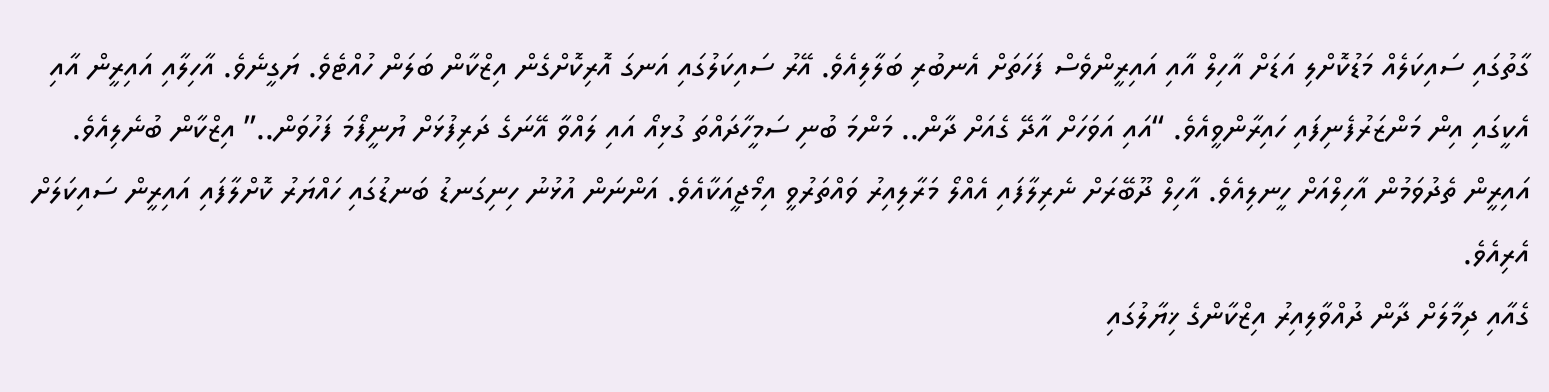ގާތުގައި ސައިކަލެއް މަޑުކޮށްލި އަޑަށް އާހިލް އާއި އައިރީންވެސް ފަހަތަށް އެނބުރި ބަލާލިއެވެ. އޭރު ސައިކަލުގައި އަނގަ އޮރިކޮށްގެން އިޒްކާން ބަލަން ހުއްޓެވެ. ޔަގީނެވެ. އާހިލާއި އައިރީން އާއި އެކީގައި އިން މަންޒަރުފެނިފައި ހައިރާންވީއެވެ. “އައި އަވަހަށް އާދޭ ގެއަށް ދާން.. މަންމަ ބުނި ސަމީހާދައްތަ ގުޅިއޯ އައި ލައްވާ އޭނަގެ ދަރިފުޅަށް ޔުނީފޯމަ ފަހުވަން..” އިޒްކާން ބުނެލިއެވެ. އައިރީން ތެދުވަމުން އާހިލްއަށް ހީނލިއެވެ. އާހިލް ދޫބޭރަށް ނެރިލާފައި އެއްލޯ މަރާލިއިރު ވައްތަރުވީ އިމޯޖީއަކާއެވެ. އަންނަން އުޅުނު ހިނިގަނޑު ބަނޑުގައި ހައްޔަރު ކޮށްލާފައި އައިރީން ސައިކަލަށް އެރިއެވެ.
ގެއާއި ދިމާލަށް ދާން ދުއްވާލިއިރު އިޒްކާންގެ ޚިޔާލުގައި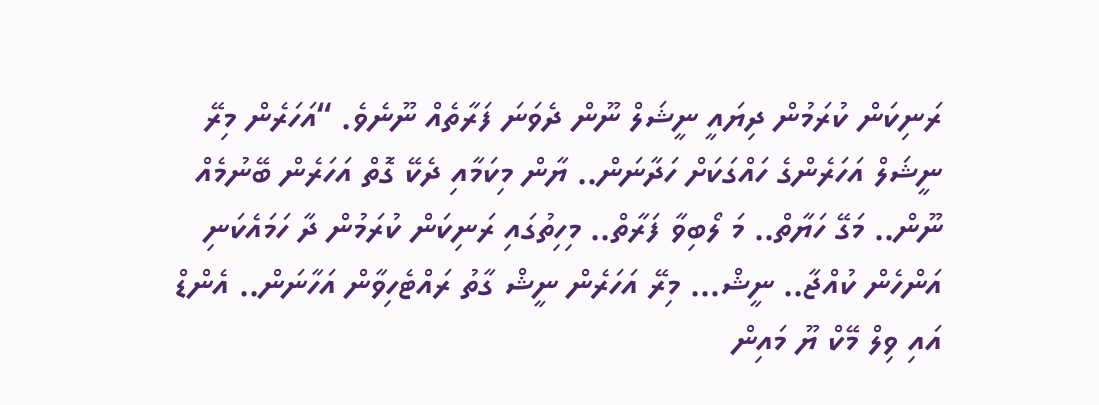ރަނިކަން ކުރަމުން ދިޔައީ ނީޝަލް ނޫން ދެވަނަ ފަރާތެއް ނޫނެވެ. “އަހަރެން މިރޭ ނީޝަލް އަހަރެންގެ ހައްގަކަށް ހަދާނަން.. ޔާން މިކަމާއި ދެކޭ ގޮތް އަހަރެން ބޭނުމެއް ނޫން.. މަގޭ ހަޔާތް.. މަ ލޯބިވާ ފަރާތް.. މިހިތުގައި ރަނިކަން ކުރަމުން ދާ ހަމައެކަނި އަންހެން ކުއްޖާ.. ނީޝް… މިރޭ އަހަރެން ނީޝް ގާތު ރައްޓެހިވާން އަހާނަން.. އެންޑް އައި ވިލް މޭކް ޔޫ މައިން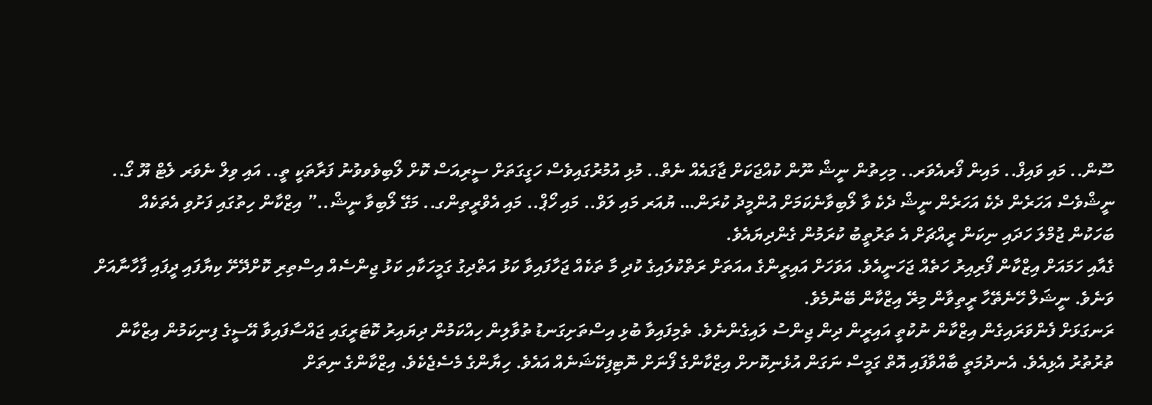ސޫން.. މައި ވައިފް.. މައިން ފޯރއެވަރ.. މިހިތުން ނީޝް ނޫން ކުއްޖަކަށް ޖާގައެއް ނެތް.. މުޅި އުމުރުގައިވެސް ހަގީގަތަށް ސީރިއަސް ކޮށް ލޯބިވެވވުނު ފަރާތަކީ ތީ.. އައި ވިލް ނެވަރ ލެޓް ޔޫ ގޯ.. ނީޝްވެސް އަހަރެން ދެކެ އަހަރެން ނީޝް ދެކެ ވާ ލޯބިވާނެކަމަށް އުންމީދު ކުރަން… ޔުއަރ މައި ލަވް.. މައި ހޯޕް.. މައި އެވްރީތިންގ.. މަގޭ ލޯބިވާ ނީޝް..” އިޒްކާން ހިތުގައި ފަށުވި އެތަކެއް ބަހަކުން ޖުމްލަ ހަދައި ނިކަން ރީއްޗަށް އެ ތަރުތީބު ކުރަމުން ގެންދިޔައެވެ.
ގެއާއި ހަމައަށް އިޒްކާން ފޯރިއިރު ހަތެއް ޖަހަނީއެވެ. އަވަހަށް އައިރީންގެ އއަތަށް ރަތްކުލައިގެ ކުދި މާ ތަކެއް ޖަހާފައިވާ ކަޅު އަތްދިގު ގަމީހަކާއި ކަޅު ޖިންސެއް އިސްތިރި ކޮށްދޭށޭ ކިޔާފައި ދީފައި ފާހާނާއަށް ވަނެވެ. ނީޝަލް ހޭނެތޭހާ ރީތިވާން މިރޭ އިޒްކާން ބޭނުމެވެ.
ރަނގަޅަށް ފެންވަރައިގެން އިޒްކާން ނުކުތީ އައިރީން ދިން ޖިންސު ލައިގެންނެވެ. ތެމިފައިވާ ބުޅި އިސްތަށިގަނޑު ތުވާލިން ހިއްކަމުން ދިޔައިރު ކޮޓަރީގައި ޖައްސާފައިވާ އޭސީގެ ފިނިކަމުން އިޒްކާން ތުރުތުރު އެޅިއެވެ. އެނދުމަތީ ބާއްވާފައި އޮތް ގަމީސް ނަގަން އުޅެނިކޮށށް އިޒްކާންގެ ފޯނަށް ނޮޓިފިކޭޝަނެއް އައެވެ. ހިޔާންގެ މެސެޖެކެވެ. އިޒްކާންގެ ނިތަށް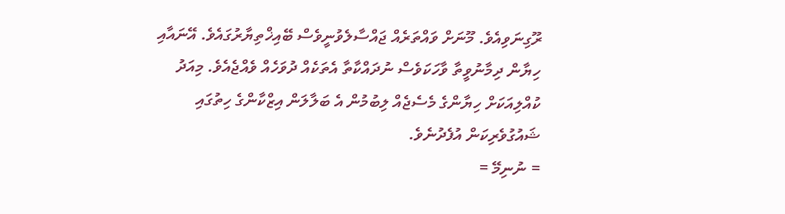ރޫގިނަވިއެވެ. މޫނަށް ވައްތަރެއް ޖައްސާލެވުނީވެސް ބޭއިޚްތިޔާރުގައެވެ. އޭނައާއި ހިޔާން ދިމާނުވީތާ ވާހަކަވެސް ނުދައްކާތާ އެތަކެއް ދުވަހެއް ވެއްޖެއެވެ. މިއަދު ކުއްލިއަކަށް ހިޔާންގެ މެސެޖެއް ލިބުމުން އެ ބަލާލަން އިޒްކާންގެ ހިތުގައި ޝައުގުވެރިކަން އުފެދުނެވެ.
= ނުނިމޭ =